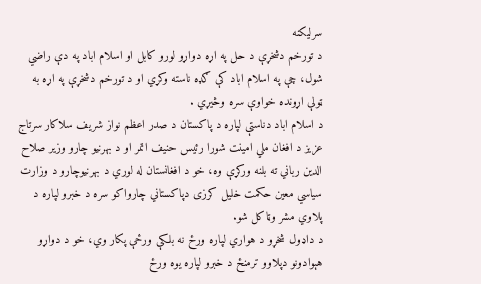سرلیکنه
د تورخم دشخړې د حل په اړه دواړو لورو کابل او اسلام اباد په دې راضي شول، چې په اسلام اباد کې ګډه ناسته وکړي او د تورخم دشخړې په اړه به ټولې اړونده خواوې سره وڅیړي .
د اسلام اباد دناستې لپاره د پاکستان د صدر اعظم نواز شریف سلاکار سرتاج عزیز د افغان ملي امینت شورا رئیس حنیف اتمر او د بهرنیو چارو وزیر صلاح الدین رباني ته بلنه ورکړې وه، خو د افغانستان له لوري د بهرنیوچارو د وزارت سیاسي معین حکمت خلیل کرزی دپاکستاني چارواکو سره د خبرو لپاره د پلاوي مشر وټاکل شو.
د داډول شخړو د هواري لپاره ورځ نه بلکې ورځې پکار وي، خو د دواړو هېوادونو دپلاوو ترمنځ د خبرو لپاره یوه ورځ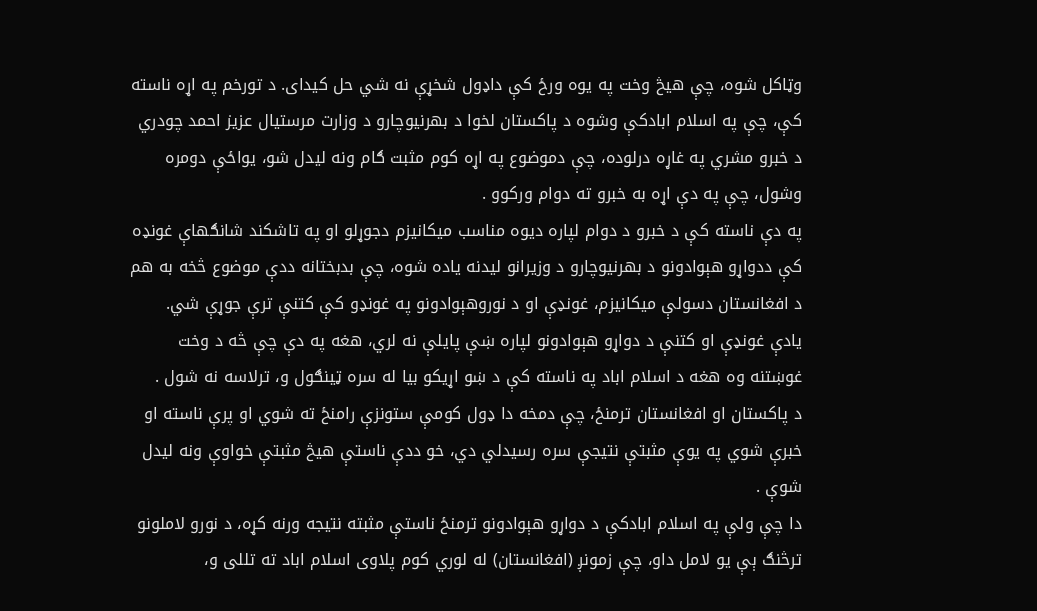وټاکل شوه، چې هیڅ وخت په یوه ورځ کې داډول شخړې نه شي حل کیدای. د تورخم په اړه ناسته کې، چې په اسلام ابادکې وشوه د پاکستان لخوا د بهرنیوچارو د وزارت مرستیال عزیز احمد چودري د خبرو مشري په غاړه درلوده، چې دموضوع په اړه کوم مثبت ګام ونه لیدل شو، یواځې دومره وشول، چې په دې اړه به خبرو ته دوام ورکوو .
په دې ناسته کې د خبرو د دوام لپاره دیوه مناسب میکانیزم دجوړلو او په تاشکند شانګهاې غونډه کې ددواړو هېوادونو د بهرنیوچارو د وزیرانو لیدنه یاده شوه، چې بدبختانه ددې موضوع څخه به هم د افغانستان دسولې میکانیزم، غونډې او د نوروهېوادونو په غونډو کې کتنې ترې جوړې شي.
یادې غونډې او کتنې د دواړو هېوادونو لپاره ښې پایلې نه لري، هغه په دې چې څه د وخت غوښتنه وه هغه د اسلام اباد په ناسته کې د ښو اړیکو بیا له سره ټینګول و، ترلاسه نه شول .
د پاکستان او افغانستان ترمنځ، چې دمخه دا ډول کومې ستونزې رامنځ ته شوي او پرې ناسته او خبرې شوي په یوې مثبتې نتیجې سره رسیدلي دي، خو ددې ناستې هیڅ مثبتې خواوې ونه لیدل شوې .
دا چې ولې په اسلام ابادکې د دواړو هېوادونو ترمنځ ناستې مثبته نتیجه ورنه کړه، د نورو لاملونو ترڅنګ ېې یو لامل داو، چې زمونږ (افغانستان) له لوري کوم پلاوی اسلام اباد ته تللی و،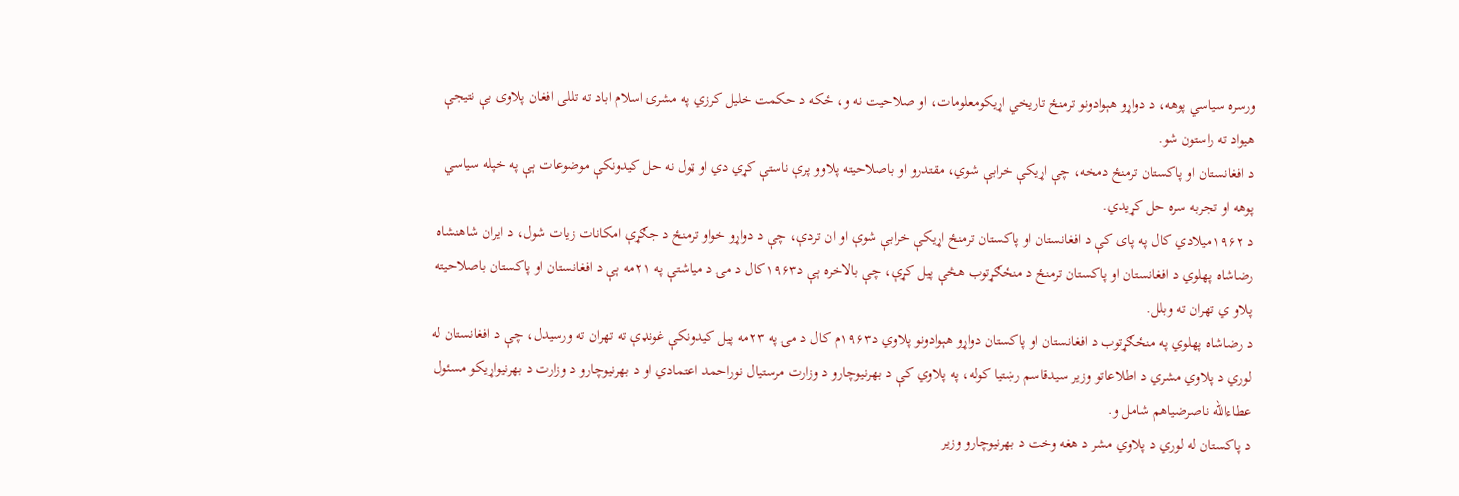ورسره سیاسي پوهه، د دواړو هېوادونو ترمنځ تاریخي اړیکومعلومات، او صلاحیت نه و، ځکه د حکمت خلیل کرزي په مشرۍ اسلام اباد ته تللی افغان پلاوی بې نتیجې هیواد ته راستون شو.
د افغانستان او پاکستان ترمنځ دمخه، چې اړیکې خرابې شوي، مقتدرو او باصلاحیته پلاوو پرې ناستې کړي دي او ټول نه حل کیدونکې موضوعات ېې په خپله سیاسي پوهه او تجربه سره حل کړيدي.
د ۱۹۶۲میلادي کال په پای کې د افغانستان او پاکستان ترمنځ اړیکې خرابې شوې او ان تردې، چې د دواړو خواو ترمنځ د جګړې امکانات زیات شول، د ایران شاهنشاه رضاشاه پهلوي د افغانستان او پاکستان ترمنځ د منځګړتوب هڅې پیل کړې، چې بالاخره ېې د۱۹۶۳کال د مۍ د میاشتې په ۲۱مه ېې د افغانستان او پاکستان باصلاحیته پلاو ي تهران ته وبلل.
د رضاشاه پهلوي په منځګړتوب د افغانستان او پاکستان دواړو هېوادونو پلاوي د۱۹۶۳م کال د مۍ په ۲۳مه پیل کیدونکې غونډې ته تهران ته ورسیدل، چې د افغانستان له لوري د پلاوي مشري د اطلاعاتو وزیر سیدقاسم رښتیا کوله، په پلاوي کې د بهرنیوچارو د وزارت مرستیال نوراحمد اعتمادي او د بهرنیوچارو د وزارت د بهرنیواړیکو مسئول عطاءالله ناصرضیاهم شامل و.
د پاکستان له لوري د پلاوي مشر د هغه وخت د بهرنیوچارو وزیر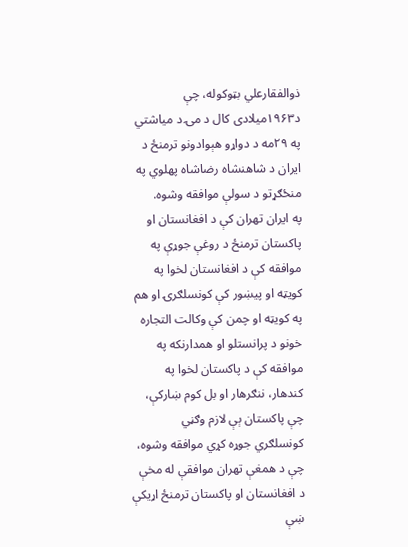ذوالفقارعلي بټوکوله، چې د۱۹۶۳میلادی کال د مۍ د میاشتي په ۲۹مه د دواړو هېوادونو ترمنځ د ایران د شاهنشاه رضاشاه پهلوي په منځګړتو د سولې موافقه وشوه.
په ایران تهران کې د افغانستان او پاکستان ترمنځ د روغې جوړې په موافقه کې د افغانستان لخوا په کویټه او پیښور کې کونسلګرۍ او هم په کویټه او چمن کې وکالت التجاره خونو د پرانستلو او همدارنکه په موافقه کې د پاکستان لخوا په کندهار، ننګرهار او بل کوم ښارکې، چې پاکستان ېې لازم وګڼي کونسلګري جوړه کړي موافقه وشوه، چې د همغې تهران موافقې له مخې د افغانستان او پاکستان ترمنځ اړیکې ښې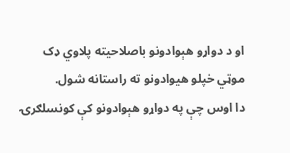او د دواړو هېوادونو باصلاحیته پلاوي ډک موټي خپلو هیوادونو ته راستانه شول.
دا اوس چې په دواړو هېوادونو کې کونسلګرۍ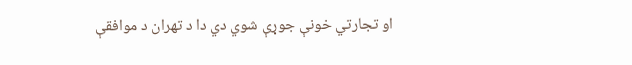او تجارتي خونې جوړې شوي دي دا د تهران د موافقې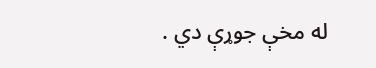له مخې جوړې دي .